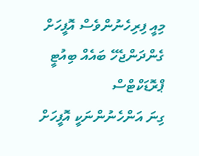މިއީ ފިރިހެނުންވެސް އޮފީހަށް ގެންދަންޖެހޭ ބައެއް ބިއުޓީ ޕްރޮޑަކްޓްސް
ގިނަ އަންހެނުންނަކީ އޮފީހަށް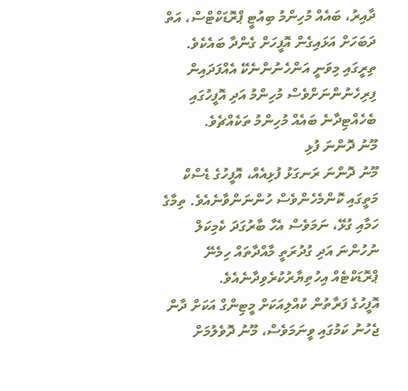ދާއިރު، ބައެއް މުހިންމު ބިއުޓީ ޕްރޮޑަކްޓްސް، އަތް ދަބަހަށް އަޅައިގެން އޮފީހަށް ގެންދާ ބައެކެވެ.
ތިރީގައި މިވަނީ އަންހެނުންނެކޭ އެއްފަދައިން ފިރިހެނުންނަށްވެސް މުހިންމު އަދި އޮފީހުގައި ބެހެއްޓިދާނެ ބައެއް މުހިންމު ތަކެއްޗެވެ.
މޫނު ދޮންނަ ފުޅި
މޫނު ދޮންނަ ރަނގަޅު ފުޅިއެއް، އޮފީހުގެ ޑެސްކް މަތީގައި ކޮންމެހެންވެސް ހުންނަންވާނެއެވެ. ތިމާގެ ހަމާއި ގުޅޭ، ނަމަވެސް އެހާ ބާރުގަދަ ކެމިކަލް ނުހުންނަ އަދި ގުދުރަތީ މާއްދާތައް ހިމެނޭ ޕްރޮޑަކްޓެއް އިހުތިޔާރުކުރެވިދާނެއެވެ.
އޮފީހުގެ ފަރާތުން ކުއްލިއަކަށް މީޓިންގް އަކަށް ދާން ޖެހުނު ކަމުގައި ވީނަމަވެސް، މޫނު ދޮވެލުމަށް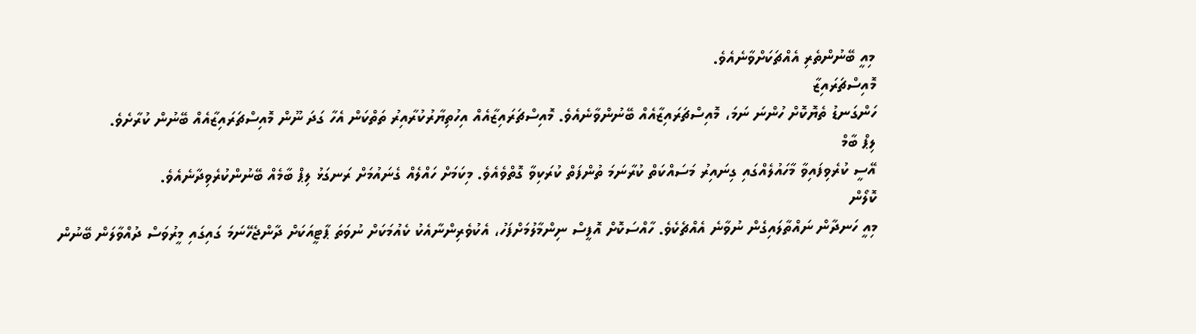މިއީ ބޭނުންތެރި އެއްޗަކަށްވާނެއެވެ.
މޮއިސްޗަރައިޒާ
ހަންގަނޑު ތެޔޮކޮށް ހުންނަ ނަމަ، މޮއިސްޗަރައިޒާއެއް ބޭނުންވާނެއެވެ. މޮއިސްޗަރައިޒާއެއް އިހުތިޔާރުކުރާއިރު ތަތްކަން އެހާ ގަދަ ނޫން މޮއިސްޗަރައިޒާއެއް ބޭނުން ކުރާށެވެ.
ލިޕް ބާމް
އޭސީ ކުރެވިފައިވާ މާހައުލެއްގައި ގިނައިރު މަސައްކަތް ކުރާނަމަ ތުންފަތް ކުރަކިވާ ގޮތްވެއެވެ. މިކަމަށް ހައްލެއް ގެނައުމަށް ރަނގަޅު ލިޕް ބާމެއް ބޭނުންކުރެވިދާނެއެވެ.
ކޮލޯން
މިއީ ހަނދާން ނައްތާލައިގެން ނުވާނެ އެއްޗެކެވެ. ހާއްސަކޮށް އޮފީސް ނިންމާލުމަށްފަހު، އެކުވެރިންނާއެކު ކެއުމަކަށް ނުވަތަ ޕާޓީއަކަށް ދާންޖެހޭނަމަ ގައިގައި މީރުވަސް ދުއްވާލަން ބޭނުން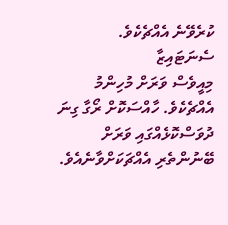ކުރެވޭނެ އެއްޗެކެވެ.
ސެނަޓައިޒާ
މިއީވެސް ވަރަށް މުހިންމު އެއްޗެކެވެ. ހާއްސަކޮށް ރޯގާ ގިނަ ދުވަސްކޮޅެއްގައި ވަރަށް ބޭނުންތެރި އެއްޗަކަށްވާނެއެވެ.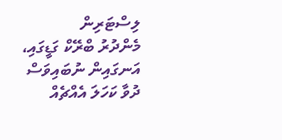ލިސްޓަރިން
މެންދުރު ބްރޭކް ގަޑީގައި، އަނގައިން ނުބައިވަސް ދުވާ ކަހަލަ އެއްޗެއް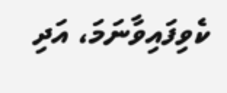ކެވިފައިވާނަމަ، އަދި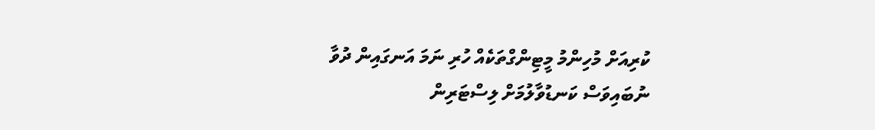ކުރިއަށް މުހިންމު މީޓިންގްތަކެއް ހުރި ނަމަ އަނގައިން ދުވާ ނުބައިވަސް ކަނޑުވާލުމަށް ލިސްޓަރިން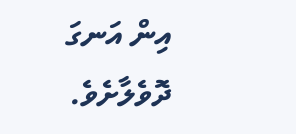އިން އަނގަ ދޮވެލާށެވެ.